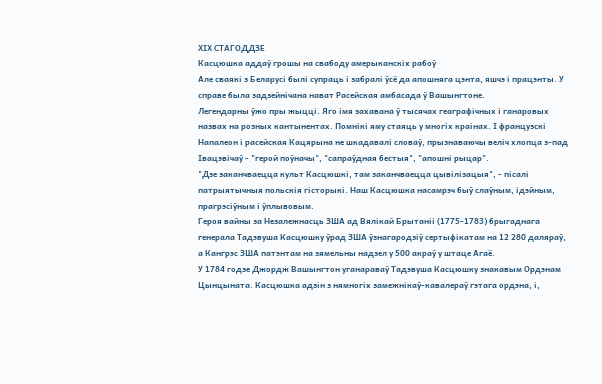ХІХ СТАГОДДЗЕ
Касцюшка аддаў грошы на свабоду амерыканскіх рабоў
Але сваякі з Беларусі былі супраць і забралі ўсё да апошняга цэнта, яшчэ і працэнты. У справе была задзейнічана нават Расейская амбасада ў Вашынгтоне.
Легендарны ўжо пры жыцці. Яго імя захавана ў тысячах геаграфічных і ганаровых назвах на розных кантынентах. Помнікі яму стаяць у многіх краінах. І французскі Напалеон і расейская Кацярына не шкадавалі словаў, прызнаваючы веліч хлопца з-пад Івацэвічаў - "герой поўначы", "сапраўдная бестыя", "апошні рыцар".
"Дзе заканчваецца культ Касцюшкі, там заканчваецца цывілізацыя", - пісалі патрыятычныя польскія гісторыкі. Наш Касцюшка насамрэч быў слаўным, ідэйным, прагрэсіўным і ўплывовым.
Героя вайны за Незалежнасць ЗША ад Вялікай Брытаніі (1775-1783) брыгаднага генерала Тадэвуша Касцюшку ўрад ЗША ўзнагародзіў сертыфікатам на 12 280 даляраў, а Кангрэс ЗША патэнтам на зямельны надзел у 500 акраў у штаце Агаё.
У 1784 годзе Джордж Вашынгтон уганараваў Тадэвуша Касцюшку знакавым Ордэнам Цынцыната. Касцюшка адзін з нямногіх замежнікаў-кавалераў гэтага ордэна, і,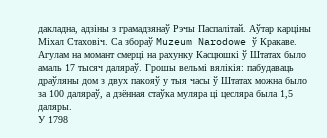дакладна, адзіны з грамадзянаў Рэчы Паспалітай. Аўтар карціны Міхал Стаховіч. Са збораў Muzeum Narodowe ў Кракаве.
Агулам на момант смерці на рахунку Касцюшкі ў Штатах было амаль 17 тысяч даляраў. Грошы вельмі вялікія: пабудаваць драўляны дом з двух пакояў у тыя часы ў Штатах можна было за 100 даляраў, а дзённая стаўка муляра ці цесляра была 1,5 даляры.
У 1798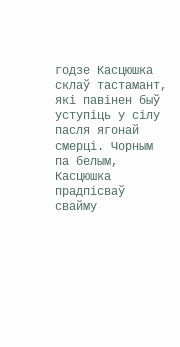годзе Касцюшка склаў тастамант, які павінен быў уступіць у сілу пасля ягонай смерці. Чорным па белым, Касцюшка прадпісваў свайму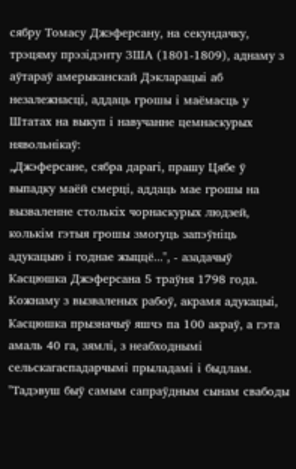сябру Томасу Джэферсану, на секундачку, трэцяму прэзідэнту ЗША (1801-1809), аднаму з аўтараў амерыканскай Дэкларацыі аб незалежнасці, аддаць грошы і маёмасць у Штатах на выкуп і навучанне цемнаскурых нявольнікаў:
„Джэферсане, сябра дарагі, прашу Цябе ў выпадку маёй смерці, аддаць мае грошы на вызваленне столькіх чорнаскурых людзей, колькім гэтыя грошы змогуць запэўніць адукацыю і годнае жыццё...", - азадачыў Касцюшка Джэферсана 5 траўня 1798 года.
Кожнаму з вызваленых рабоў, акрамя адукацыі, Касцюшка прызначыў яшчэ па 100 акраў, а гэта амаль 40 га, зямлі, з неабходнымі сельскагаспадарчымі прыладамі і быдлам.
"Тадэвуш быў самым сапраўдным сынам свабоды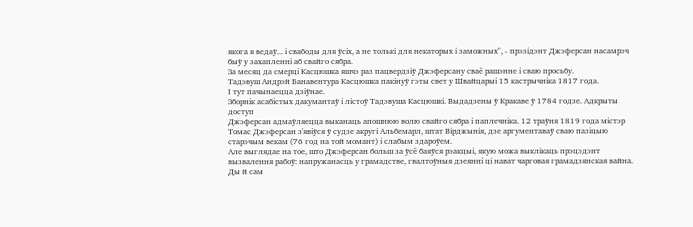якога я ведаў... і свабоды для ўсіх, а не толькі для некаторых і заможных", - прэзідэнт Джэферсан насамрэч быў у захапленні аб свайго сябра.
За месяц да смерці Касцюшка яшчэ раз пацвердзіў Джэферсану сваё рашэнне і сваю просьбу.
Тадэвуш Андрэй Банавентура Касцюшка пакінуў гэты свет у Швайцарыі 15 кастрычніка 1817 года.
І тут пачынаецца дзіўнае.
Зборнік асабістых дакумантаў і лістоў Тадэвуша Касцюшкі. Выдадзены ў Кракаве ў 1784 годзе. Адкрыты доступ
Джэферсан адмаўляецца выканаць апошнюю волю свайго сябра і паплечніка. 12 траўня 1819 года містэр Томас Джэферсан з'явіўся ў судзе акругі Альбемарл, штат Вірджынія, дзе аргументаваў сваю пазіцыю старэчым векам (76 год на той момант) і слабым здароўем.
Але выглядае на тое, што Джэферсан больш за ўсё баяўся рэакцыі, якую можа выклікаць прэцэдэнт вызвалення рабоў: напружанасць у грамадстве, гвалтоўныя дзеянні ці нават чарговая грамадзянская вайна. Ды й сам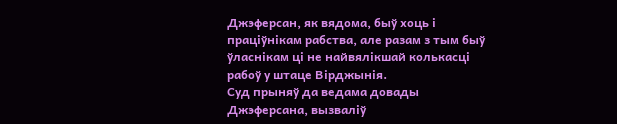Джэферсан, як вядома, быў хоць і праціўнікам рабства, але разам з тым быў ўласнікам ці не найвялікшай колькасці рабоў у штаце Вірджынія.
Суд прыняў да ведама довады Джэферсана, вызваліў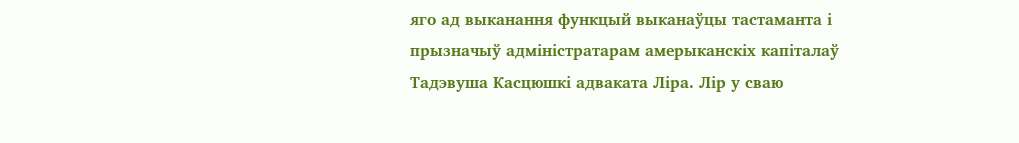яго ад выканання функцый выканаўцы тастаманта і прызначыў адміністратарам амерыканскіх капіталаў Тадэвуша Касцюшкі адваката Ліра. Лір у сваю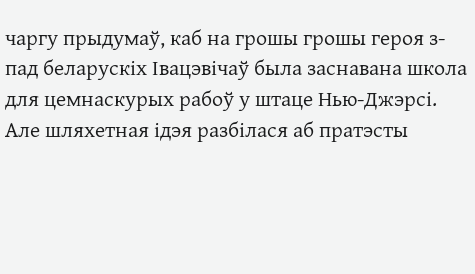чаргу прыдумаў, каб на грошы грошы героя з-пад беларускіх Івацэвічаў была заснавана школа для цемнаскурых рабоў у штаце Нью-Джэрсі.
Але шляхетная ідэя разбілася аб пратэсты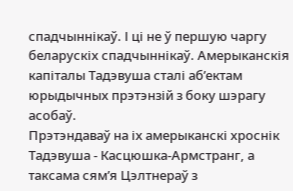спадчыннікаў. І ці не ў першую чаргу беларускіх спадчыннікаў. Амерыканскія капіталы Тадэвуша сталі аб’ектам юрыдычных прэтэнзій з боку шэрагу асобаў.
Прэтэндаваў на іх амерыканскі хроснік Тадэвуша - Касцюшка-Армстранг, а таксама сям’я Цэлтнераў з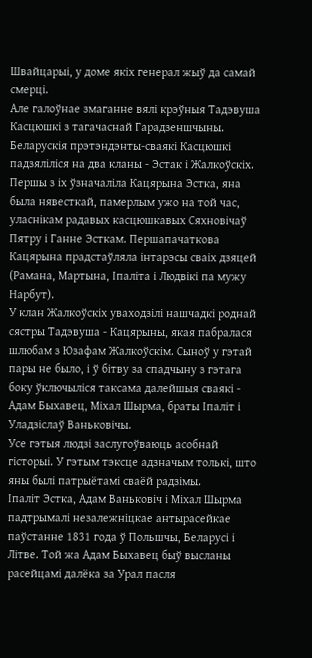Швайцарыі, у доме якіх генерал жыў да самай смерці.
Але галоўнае змаганне вялі крэўныя Тадэвуша Касцюшкі з тагачаснай Гарадзеншчыны.
Беларускія прэтэндэнты-сваякі Касцюшкі падзяліліся на два кланы - Эстак і Жалкоўскіх. Першы з іх ўзначаліла Кацярына Эстка, яна была нявесткай, памерлым ужо на той час, уласнікам радавых касцюшкавых Сяхновічаў Пятру і Ганне Эсткам. Першапачаткова Кацярына прадстаўляла інтарэсы сваіх дзяцей (Рамана, Мартына, Іпаліта і Людвікі па мужу Нарбут).
У клан Жалкоўскіх уваходзілі нашчадкі роднай сястры Тадэвуша - Кацярыны, якая пабралася шлюбам з Юзафам Жалкоўскім. Сыноў у гэтай пары не было, і ў бітву за спадчыну з гэтага боку ўключыліся таксама далейшыя сваякі - Адам Быхавец, Міхал Шырма, браты Іпаліт і Уладзіслаў Ваньковічы.
Усе гэтыя людзі заслугоўваюць асобнай гісторыі. У гэтым тэксце адзначым толькі, што яны былі патрыётамі сваёй радзімы.
Іпаліт Эстка, Адам Ваньковіч і Міхал Шырма падтрымалі незалежніцкае антырасейкае паўстанне 1831 года ў Польшчы, Беларусі і Літве. Той жа Адам Быхавец быў высланы расейцамі далёка за Урал пасля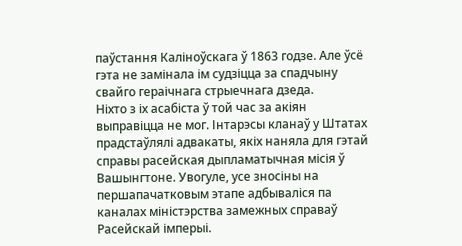паўстання Каліноўскага ў 1863 годзе. Але ўсё гэта не замінала ім судзіцца за спадчыну свайго гераічнага стрыечнага дзеда.
Ніхто з іх асабіста ў той час за акіян выправіцца не мог. Інтарэсы кланаў у Штатах прадстаўлялі адвакаты, якіх наняла для гэтай справы расейская дыпламатычная місія ў Вашынгтоне. Увогуле, усе зносіны на першапачатковым этапе адбываліся па каналах міністэрства замежных справаў Расейскай імперыі.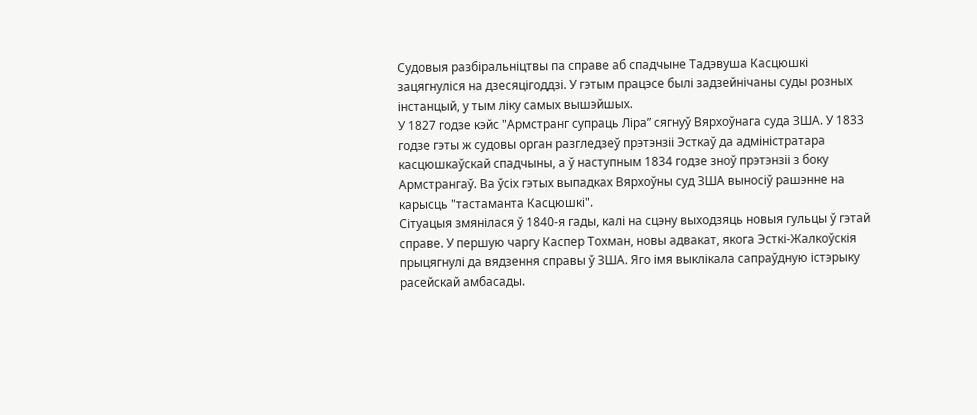Судовыя разбіральніцтвы па справе аб спадчыне Тадэвуша Касцюшкі зацягнуліся на дзесяцігоддзі. У гэтым працэсе былі задзейнічаны суды розных інстанцый, у тым ліку самых вышэйшых.
У 1827 годзе кэйс "Армстранг супраць Ліра” сягнуў Вярхоўнага суда ЗША. У 1833 годзе гэты ж судовы орган разгледзеў прэтэнзіі Эсткаў да адміністратара касцюшкаўскай спадчыны, а ў наступным 1834 годзе зноў прэтэнзіі з боку Армстрангаў. Ва ўсіх гэтых выпадках Вярхоўны суд ЗША выносіў рашэнне на карысць "тастаманта Касцюшкі".
Сітуацыя змянілася ў 1840-я гады, калі на сцэну выходзяць новыя гульцы ў гэтай справе. У першую чаргу Каспер Тохман, новы адвакат, якога Эсткі-Жалкоўскія прыцягнулі да вядзення справы ў ЗША. Яго імя выклікала сапраўдную істэрыку расейскай амбасады.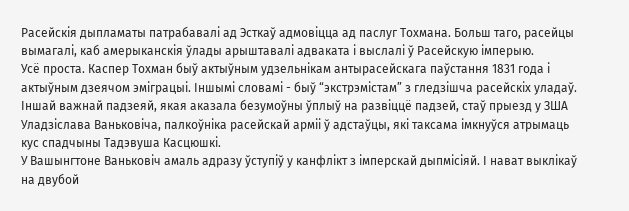Расейскія дыпламаты патрабавалі ад Эсткаў адмовіцца ад паслуг Тохмана. Больш таго, расейцы вымагалі, каб амерыканскія ўлады арыштавалі адваката і выслалі ў Расейскую імперыю.
Усё проста. Каспер Тохман быў актыўным удзельнікам антырасейскага паўстання 1831 года і актыўным дзеячом эміграцыі. Іншымі словамі - быў “экстрэмістам” з гледзішча расейскіх уладаў.
Іншай важнай падзеяй, якая аказала безумоўны ўплыў на развіццё падзей, стаў прыезд у ЗША Уладзіслава Ваньковіча, палкоўніка расейскай арміі ў адстаўцы, які таксама імкнуўся атрымаць кус спадчыны Тадэвуша Касцюшкі.
У Вашынгтоне Ваньковіч амаль адразу ўступіў у канфлікт з імперскай дыпмісіяй. І нават выклікаў на двубой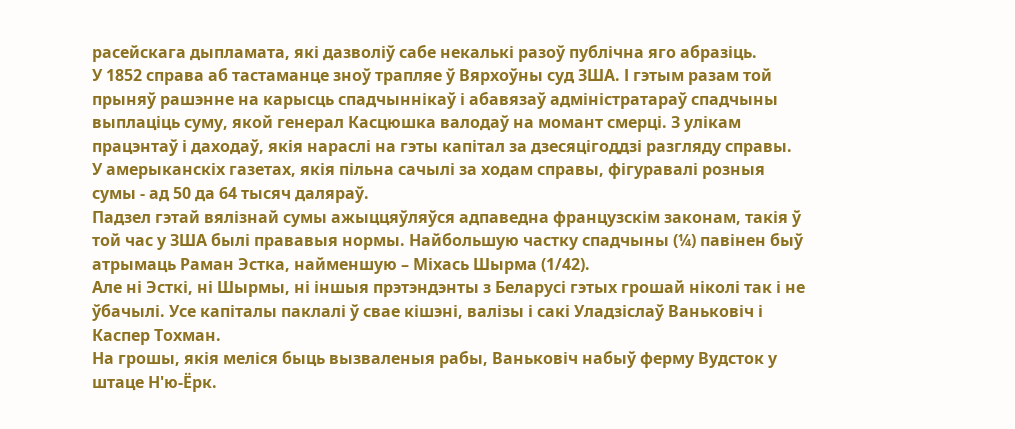расейскага дыпламата, які дазволіў сабе некалькі разоў публічна яго абразіць.
У 1852 справа аб тастаманце зноў трапляе ў Вярхоўны суд ЗША. І гэтым разам той прыняў рашэнне на карысць спадчыннікаў і абавязаў адміністратараў спадчыны выплаціць суму, якой генерал Касцюшка валодаў на момант смерці. З улікам працэнтаў і даходаў, якія нараслі на гэты капітал за дзесяцігоддзі разгляду справы.
У амерыканскіх газетах, якія пільна сачылі за ходам справы, фігуравалі розныя сумы - ад 50 да 64 тысяч даляраў.
Падзел гэтай вялізнай сумы ажыццяўляўся адпаведна французскім законам, такія ў той час у ЗША былі прававыя нормы. Найбольшую частку спадчыны (¼) павінен быў атрымаць Раман Эстка, найменшую – Міхась Шырма (1/42).
Але ні Эсткі, ні Шырмы, ні іншыя прэтэндэнты з Беларусі гэтых грошай ніколі так і не ўбачылі. Усе капіталы паклалі ў свае кішэні, валізы і сакі Уладзіслаў Ваньковіч і Каспер Тохман.
На грошы, якія меліся быць вызваленыя рабы, Ваньковіч набыў ферму Вудсток у штаце Н'ю-Ёрк.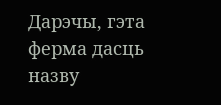Дарэчы, гэта ферма дасць назву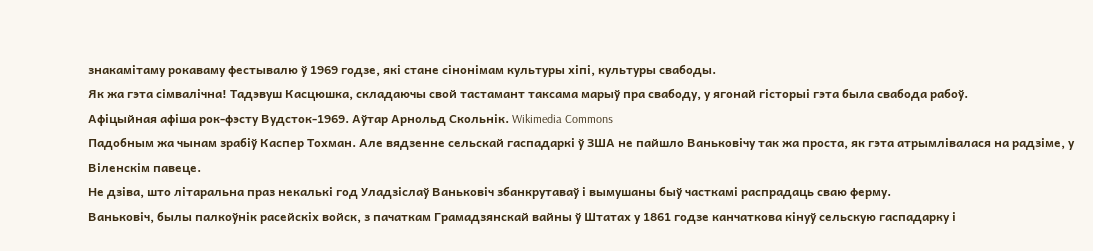знакамітаму рокаваму фестывалю ў 1969 годзе, які стане сінонімам культуры хіпі, культуры свабоды.
Як жа гэта сімвалічна! Тадэвуш Касцюшка, складаючы свой тастамант таксама марыў пра свабоду, у ягонай гісторыі гэта была свабода рабоў.
Афіцыйная афіша рок-фэсту Вудсток-1969. Аўтар Арнольд Скольнік. Wikimedia Commons
Падобным жа чынам зрабіў Каспер Тохман. Але вядзенне сельскай гаспадаркі ў ЗША не пайшло Ваньковічу так жа проста, як гэта атрымлівалася на радзіме, у Віленскім павеце.
Не дзіва, што літаральна праз некалькі год Уладзіслаў Ваньковіч збанкрутаваў і вымушаны быў часткамі распрадаць сваю ферму.
Ваньковіч, былы палкоўнік расейскіх войск, з пачаткам Грамадзянскай вайны ў Штатах у 1861 годзе канчаткова кінуў сельскую гаспадарку і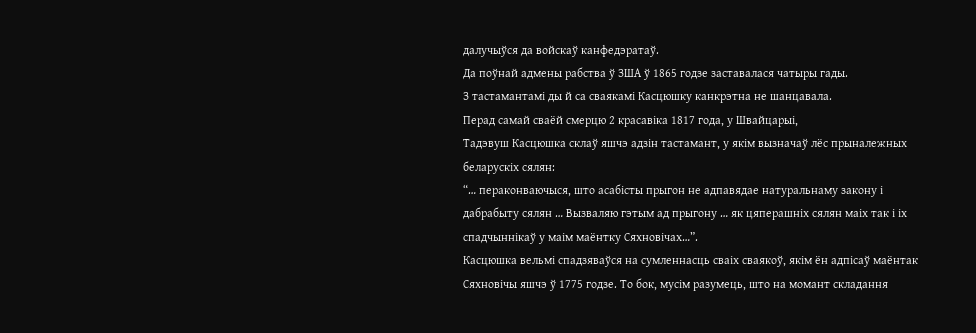далучыўся да войскаў канфедэратаў.
Да поўнай адмены рабства ў ЗША ў 1865 годзе заставалася чатыры гады.
З тастамантамі ды й са сваякамі Касцюшку канкрэтна не шанцавала.
Перад самай сваёй смерцю 2 красавіка 1817 года, у Швайцарыі,
Тадэвуш Касцюшка склаў яшчэ адзін тастамант, у якім вызначаў лёс прыналежных беларускіх сялян:
“… пераконваючыся, што асабісты прыгон не адпавядае натуральнаму закону і дабрабыту сялян … Вызваляю гэтым ад прыгону … як цяперашніх сялян маіх так і іх спадчыннікаў у маім маёнтку Сяхновічах…”.
Касцюшка вельмі спадзяваўся на сумленнасць сваіх сваякоў, якім ён адпісаў маёнтак Сяхновічы яшчэ ў 1775 годзе. То бок, мусім разумець, што на момант складання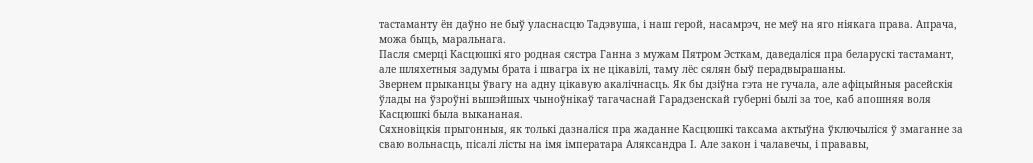тастаманту ён даўно не быў уласнасцю Тадэвуша, і наш герой, насамрэч, не меў на яго ніякага права. Апрача, можа быць, маральнага.
Пасля смерці Касцюшкі яго родная сястра Ганна з мужам Пятром Эсткам, даведаліся пра беларускі тастамант, але шляхетныя задумы брата і швагра іх не цікавілі, таму лёс сялян быў перадвырашаны.
Звернем прыканцы ўвагу на адну цікавую акалічнасць. Як бы дзіўна гэта не гучала, але афіцыйныя расейскія ўлады на ўзроўні вышэйшых чыноўнікаў тагачаснай Гарадзенскай губерні былі за тое, каб апошняя воля Касцюшкі была выкананая.
Сяхновіцкія прыгонныя, як толькі дазналіся пра жаданне Касцюшкі таксама актыўна ўключыліся ў змаганне за сваю вольнасць, пісалі лісты на імя імператара Аляксандра І. Але закон і чалавечы, і прававы,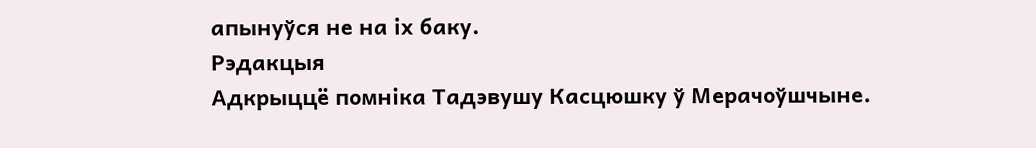апынуўся не на іх баку.
Рэдакцыя
Адкрыццё помніка Тадэвушу Касцюшку ў Мерачоўшчыне.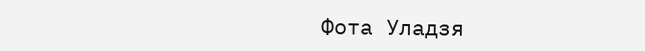Фота Уладзя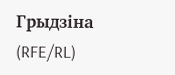Грыдзіна (RFE/RL)